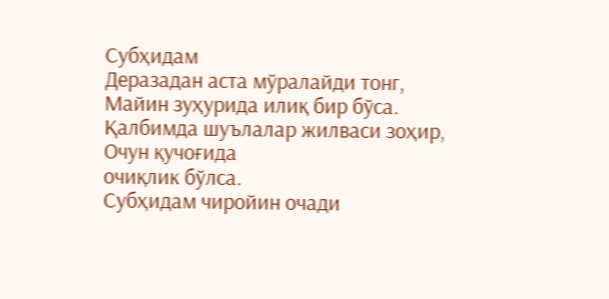Субҳидам
Деразадан аста мўралайди тонг,
Майин зуҳурида илиқ бир бўса.
Қалбимда шуълалар жилваси зоҳир,
Очун қучоғида
очиқлик бўлса.
Субҳидам чиройин очади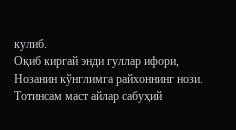кулиб.
Оқиб киргай энди гуллар ифори,
Нозанин кўнглимга райхоннинг нози.
Тотинсам маст айлар сабуҳий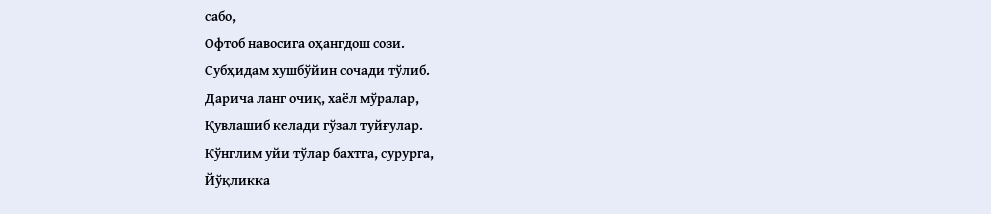сабо,
Офтоб навосига оҳангдош сози.
Субҳидам хушбўйин сочади тўлиб.
Дарича ланг очиқ, хаёл мўралар,
Қувлашиб келади гўзал туйғулар.
Кўнглим уйи тўлар бахтга, сурурга,
Йўқликка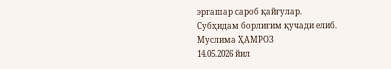эргашар сароб қайғулар.
Субҳидам борлиғим қучади елиб.
Муслима ҲАМРОЗ
14.05.2026 йил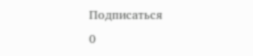Подписаться
0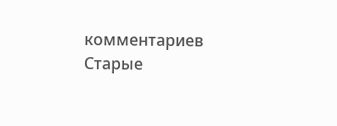комментариев
Старые